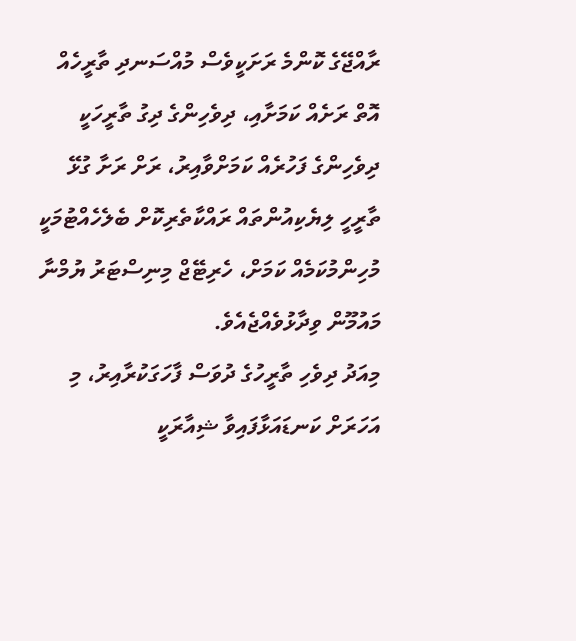ރާއްޖޭގެ ކޮންމެ ރަށަކީވެސް މުއްސަނދި ތާރީހެއް އޮތް ރަށެއް ކަމަށާއި، ދިވެހިންގެ ދިގު ތާރީހަކީ ދިވެހިންގެ ފަހުރެއް ކަމަށްވާއިރު، ރަށް ރަށާ ގުޅޭ ތާރީހީ ލިޔެކިއުންތައް ރައްކާތެރިކޮށް ބެލެހެއްޓުމަކީ މުހިންމުކަމެއް ކަމަށް، ހެރިޓޭޖް މިނިސްޓަރު ޔުމްނާ މައުމޫން ވިދާޅުވެއްޖެއެވެ.
މިއަދު ދިވެހި ތާރީހުގެ ދުވަސް ފާހަގަކުރާއިރު، މި އަހަރަށް ކަނޑައަޅާފައިވާ ޝިއާރަކީ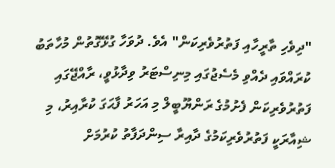"ދިވެހި ތާރީހާއި ފަތުރުވެރިކަން" އެވެ. ދުވަހާ ގުޅޭގޮތުން މުހާތަބު ކުރައްވައި ދެއްވި މެސެޖުގައި މިނިސްޓަރު ވިދާޅުވީ، ރާއްޖޭގައި ފަތުރުވެރިކަން ފެށުމުގެ ރަންޔޫބީލް މި އަހަރު ފާޙަގަ ކުރާއިރު، މި ޝިއާރަކީ ފަތުރުވެރިކަމުގެ ދާއިރާ ސިންދަފާތު ކުރުމަށް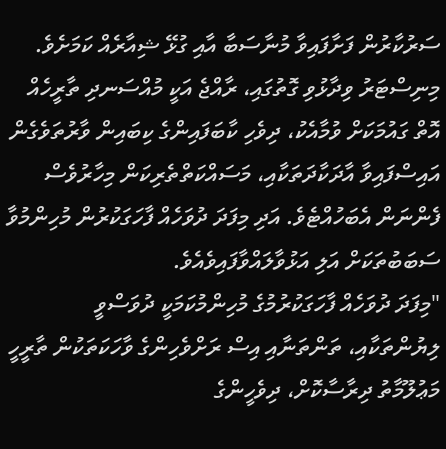ސަރުކާރުން ފަށާފައިވާ މުނާސަބާ އާއި ގުޅޭ ޝިއާރެއް ކަމަށެވެ.
މިނިސްޓަރު ވިދާޅުވި ގޮތުގައި، ރާއްޖެ އަކީ މުއްސަނދި ތާރީހެއް އޮތް ގައުމަކަށް ވުމާއެކު، ދިވެހި ކާބަފައިންގެ ކިބައިން ވާރުތަވެގެން އައިސްފައިވާ އާދަކާދަތަކާއި، މަސައްކަތްތެރިކަން މިހާރުވެސް ފެންނަން އެބަހުއްޓެވެ. އަދި މިފަދަ ދުވަހެއް ފާހަގަކުރުން މުހިންމުވާ ސަބަބުތަކަށް އަލި އަޅުވާލައްވާފައިވެއެވެ.
"މިފަދަ ދުވަހެއް ފާހަގަކުރުމުގެ މުހިންމުކަމަކީ ދުވަސްވީ ލިޔުންތަކާއި، ތަންތަނާއި އިސް ރަށްވެހިންގެ ވާހަކަތަކުން ތާރީހީ މަޢުލޫމާތު ދިރާސާކޮށް، ދިވެހީންގެ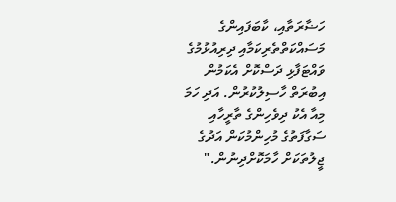ހަޟާރަތާއި، ކާބަފައިންގެ މަސައްކަތްތެރިކަމާއި ދިރިއުޅުމުގެ ވައްޓަފާޅި ދަސްކޮށް އެކަމުން އިބުރަތް ހާސިލުކުރުން. އަދި ހަމަ މިއާ އެކު ދިވެހިންގެ ތާރީހާއި ސަގާފަތުގެ މުހިންމުކަން އަދުގެ ޖީލުތަކަށް ހާމަކޮށްދިނުން."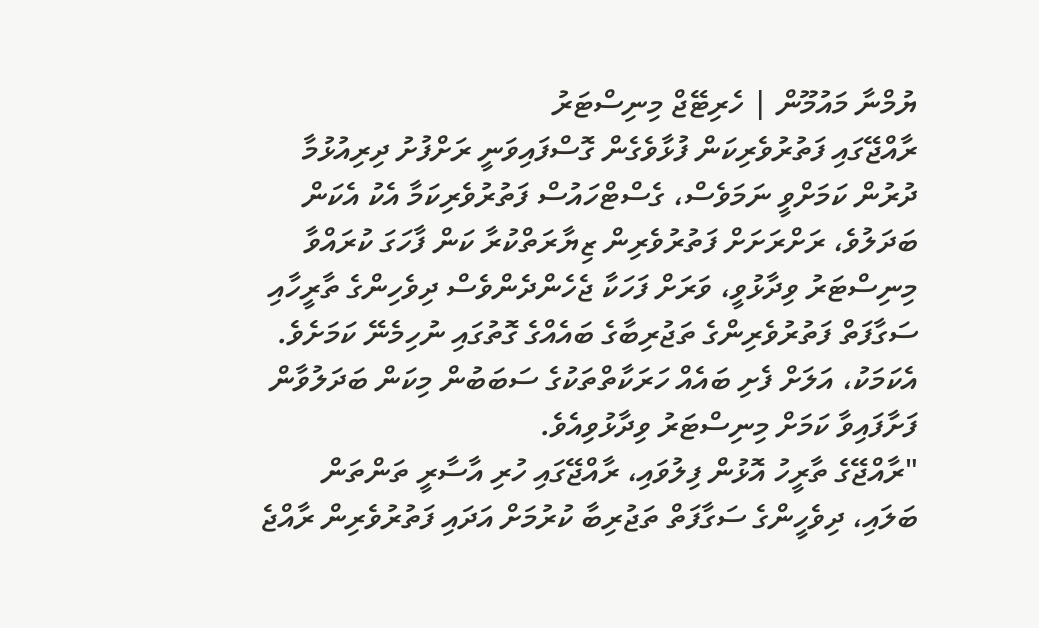ޔުމްނާ މައުމޫން | ހެރިޓޭޖް މިނިސްޓަރު
ރާއްޖޭގައި ފަތުރުވެރިކަން ފުޅާވެގެން ގޮސްފައިވަނީ ރަށްފުށު ދިރިއުޅުމާ ދުރުން ކަމަށްވީ ނަމަވެސް، ގެސްޓްހައުސް ފަތުރުވެރިކަމާ އެކު އެކަން ބަދަލުވެ، ރަށްރަށަށް ފަތުރުވެރިން ޒިޔާރަތްކުރާ ކަން ފާހަގަ ކުރައްވާ މިނިސްޓަރު ވިދާޅުވީ، ވަރަށް ފަހަކާ ޖެހެންދެންވެސް ދިވެހިންގެ ތާރީހާއި ސަގާފަތް ފަތުރުވެރިންގެ ތަޖުރިބާގެ ބައެއްގެ ގޮތުގައި ނުހިމެނޭ ކަމަށެވެ. އެކަމަކު، އަލަށް ފެށި ބައެއް ހަރަކާތްތަކުގެ ސަބަބުން މިކަން ބަދަލުވާން ފަށާފައިވާ ކަމަށް މިނިސްޓަރު ވިދާޅުވިއެވެ.
"ރާއްޖޭގެ ތާރީހު އޮޅުން ފިލުވައި، ރާއްޖޭގައި ހުރި އާސާރީ ތަންތަން ބަލައި، ދިވެހީންގެ ސަގާފަތް ތަޖުރިބާ ކުރުމަށް އަދައި ފަތުރުވެރިން ރާއްޖެ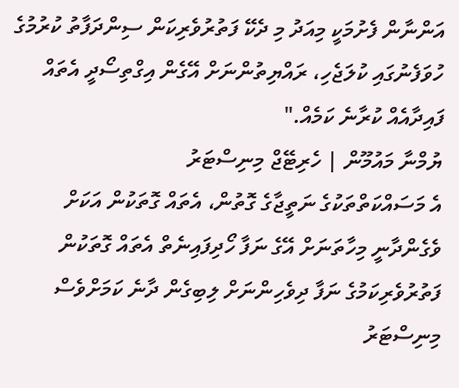އަންނާން ފެށުމަކީ މިއަދު މި ދެކޭ ފަތުރުވެރިކަން ސިންދަފާތު ކުރުމުގެ ހުވަފެނުގައި ކުލަޖެހި، ރައްޔިތުންނަށް އޭގެން އިގްތިސޯދީ އެތައް ފައިދާއެއް ކުރާނެ ކަމެއް."
ޔުމްނާ މައުމޫން | ހެރިޓޭޖް މިނިސްޓަރު
އެ މަސައްކަތްތަކުގެ ނަތީޖާގެ ގޮތުން، އެތައް ގޮތަކުން އަކަށް ވެގެންދާނީ މިހާތަނަށް އޭގެ ނަފާ ހޯދިފައިނެތް އެތައް ގޮތަކުން ފަތުރުވެރިކަމުގެ ނަފާ ދިވެހިންނަށް ލިބިގެން ދާނެ ކަމަށްވެސް މިނިސްޓަރު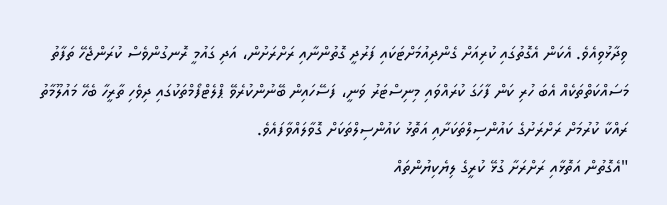ވިދާޅުވިއެވެ. އެކަން އެގޮތުގައި ކުރިއަށް ގެންދިއުމަށްޓަކައި ފަރުދީ ގޮތުންނާއި ރަށްރަށުން، އަދި ގައުމީ ރޮނގުންވެސް ކުރަންޖެހޭ ތަފާތު މަސައްކަތްތަކެއް އެބަ ހުރި ކަން ފާހަގަ ކުރައްވައި މިނިސްޓަރު ވަނީ، ފަސޭހައިން ބޭނުންކުރެވޭ ޕްލެޓްފޯމްތަކުގައި ދިވެހި ތާރީހާ ބެހޭ މައުލޫމާތު ރައްކާ ކުރުމަށް ރަށްރަށުގެ ކައުންސިލްތަކަށާއި އަތޮޅު ކައުންސިލްތަކަށް ގޮވާލައްވާފައެވެ.
"އެގޮތުން އަތޮޅާއި ރަށްރަށާ ގުޅޭ ކުރީގެ ލިޔެކިޔުންތައް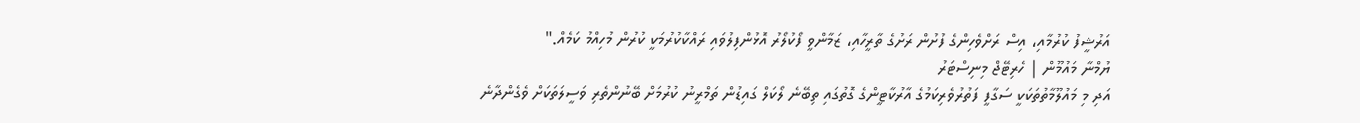އަރުޝީފު ކުރުމާއި، އިސް ރަށްވެހިންގެ ފުށުން ރަށުގެ ތާރީހާއި، ޒަމާންވީ ފޯކުލޯރު އޮޅުންފިލުވައި ރައްކާކުރުމަކީ ކުރުން މުހިއްމު ކަމެއް."
ޔުމްނާ މައުމޫން | ހެރިޓޭޖް މިނިސްޓަރު
އަދި މި މައުލޫމާތުތަކަކީ ސަގާފީ ފަތުރުވެރިކަމުގެ އާރުކާޓީންގެ ގޮތުގައި ތިބޭނެ ލޯކަލް ގައިޑުން ތަމްރީނު ކުރުމަށް ބޭނުންތެރި ވަސީލަތަކަށް ވެގެންދާނެ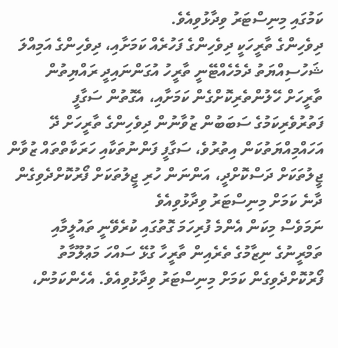ކަމުގައި މިނިސްޓަރު ވިދާޅުވިއެވެ.
ދިވެހިންގެ ތާރީހަކީ ދިވެހިންގެ ފަހުރެއް ކަމަށާއި، ދިވެހިންގެ އަމިއްލަ ޝަހުސިއްޔަތު ދެމެހެއްޓޭނީ ތާރީހު އުގަންނައިދީ ރައްޔިތުން ތާރީހަށް ހޭލުންތެރިކޮށްގެން ކަމަށާއި، އެގޮތުން ސަގާފީ ފަތުރުވެރިކަމުގެ ސަބަބުން ޒުވާނުން ދިވެހިންގެ ތާރީހަށް ދޭ އަހައްމިއްޔަތުކަން އިތުރުވެ، ސަގާފީ ފަންނުތަކާއި ހަރަކާތްތައް ޒުވާން ޖީލުތަކަށް ދަސްކޮށްދީ، އަންނަން ހުރި ޖީލުތަކަށް ފޯރުކޮށްދެވިގެން ދާނެ ކަމަށް މިނިސްޓަރު ވިދާޅުވިއެވެ
ނަމަވެސް މިކަން އެންމެ ފުރިހަމަ ގޮތުގައި ކުރެވޭނީ ތައުލީމާއި ތަމްރީނުގެ ނިޒާމުގެ ތެރެއިން ތާރީހާ ގުޅޭ ސައްހަ މަޢުލޫމާތު ފޯރުކޮށްދެވިގެން ކަމަށް މިނިސްޓަރު ވިދާޅުވިއެވެ. އެހެންކަމުން،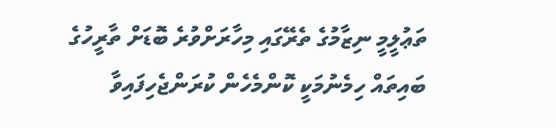ތަޢުލީމީ ނިޒާމުގެ ތެރޭގައި މިހާރަށްވުރެ ބޮޑަށް ތާރީހުގެ ބައިތައް ހިމެނުމަކީ ކޮންމެހެން ކުރަންޖެހިފައިވާ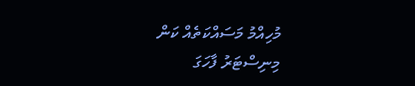މުހިއްމު މަސައްކަތެއް ކަން މިނިސްޓަރު ފާހަގަ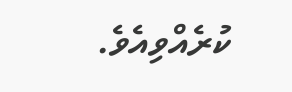ކުރެއްވިއެވެ.